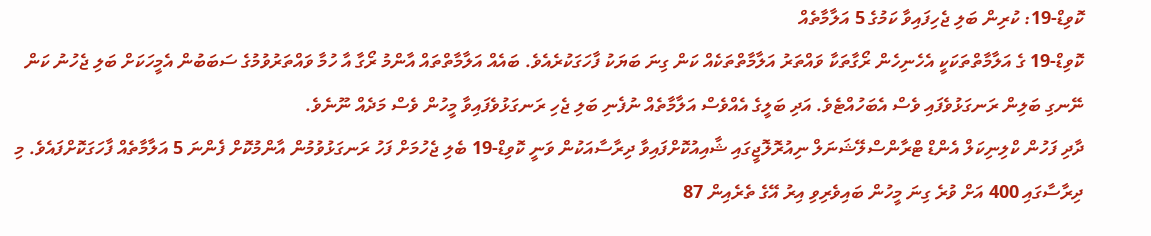ކޮވިޑް-19: ކުރިން ބަލި ޖެހިފައިވާ ކަމުގެ 5 އަލާމާތެއް
ކޮވިޑް-19 ގެ އަލާމާތްތަކަކީ އެހެނިހެން ރޯގާތަކާ ވައްތަރު އަލާމާތްތަކެއް ކަން ގިނަ ބަޔަކު ފާހަގަކުރެއެވެ. ބައެއް އަލާމާތްތައް އާންމު ރޯގާ އާ ހުމާ ވައްތަރުވުމުގެ ސަބަބުން އެމީހަކަށް ބަލި ޖެހުނު ކަން ނޭނގި ބަލިން ރަނގަޅުވެފައި ވެސް އެބަހުއްޓެވެ. އަދި ބަލީގެ އެއްވެސް އަލާމާތެއް ނުފެނި ބަލި ޖެހި ރަނގަޅުވެފައިވާ މީހުން ވެސް މަދެއް ނޫނެވެ.
ދާދި ފަހުން ކްލިނިކަލް އެންޑް ޓްރާންސްލޭޝަނަލް ނިއުރޮލޮޖީގައި ޝާއިއުކޮށްފައިވާ ދިރާސާއަކުން ވަނީ ކޮވިޑް-19 ބެލި ޖެހުމަށް ފަހު ރަނގަޅުވުމުން އާންމުކޮށް ފެންނަ 5 އަލާމާތެއް ފާހަގަކޮށްފައެވެ. މި ދިރާސާގައި 400 އަށް ވުރެ ގިނަ މީހުން ބައިވެރިވި އިރު އޭގެ ތެރެއިން 87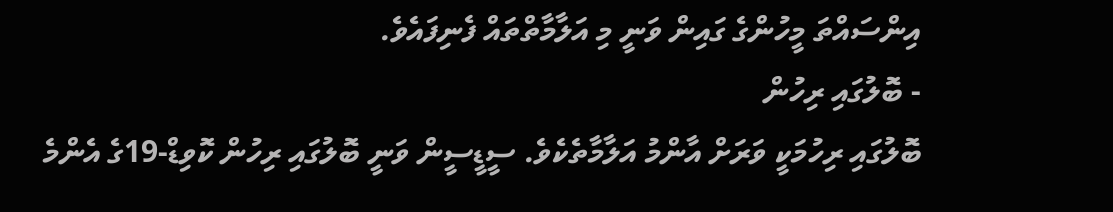އިންސައްތަ މީހުންގެ ގައިން ވަނީ މި އަލާމާތްތައް ފެނިފައެވެ.
- ބޮލުގައި ރިހުން
ބޮލުގައި ރިހުމަކީ ވަރަށް އާންމު އަލާމާތެކެވެ. ސީޑީސީން ވަނީ ބޮލުގައި ރިހުން ކޮވިޑް-19ގެ އެންމެ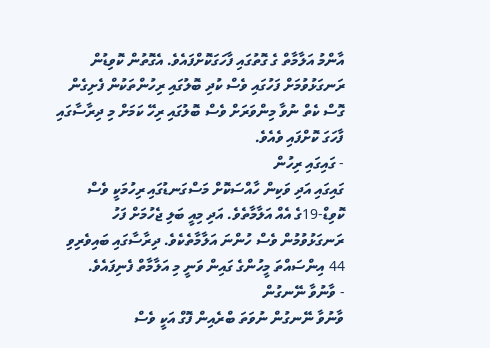އާންމު އަލާމާތް ގެ ގޮތުގައި ފާހަގަކޮށްފައެވެ. އެގޮތުން ކޮވިޑުން ރަނގަޅުވުމަށް ފަހުގައި ވެސް ކުދި ބޮލުގައި ރިހުންތަކުން ފެށިގެން ގޮސް ކެތް ނުވާ މިންވަރަށް ވެސް ބޮލުގައި ރިހޭ ކަމަށް މި ދިރާސާގައި ފާހަގަ ކޮށްފައި ވެއެވެ.
- ގައިގައި ރިހުން
ގައިގައި އަދި ވަކިން ހާއްސަކޮށް މަސްގަނޑުގައި ރިހުމަކީ ވެސް ކޮވިޑް-19ގެ އެއް އަލާމާތެވެ. އަދި މިއީ ބަލި ޖެހުމަށް ފަހު ރަނގަޅުވުމުން ވެސް ހުންނަ އަލާމާތެކެވެ. ދިރާސާގައި ބައިވެރިވި 44 އިންސައްތަ މީހުންގެ ގައިން ވަނީ މި އަލާމާތް ފެނިފައެވެ.
- ވާނުވާ ނޭނގުން
ވާނުވާ ނޭނގުން ނުވަތަ ބްރެއިން ފޮގް އަކީ ވެސް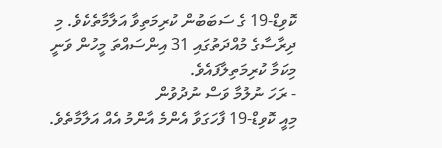ކޮވިޑް-19 ގެ ސަބަބުން ކުރިމަތިވާ އަލާމާތެކެވެ. މި ދިރާސާގެ މުއްދަތުގައި 31 އިންސައްތަ މީހުން ވަނީ މިކަމާ ކުރިމަތިލާފައެވެ.
- ރަހަ ނުލުމާ ވަސް ނުދުވުން
މިއީ ކޮވިޑް-19 ފާހަގަވާ އެންމެ އާންމު އެއް އަލާމާތެވެ.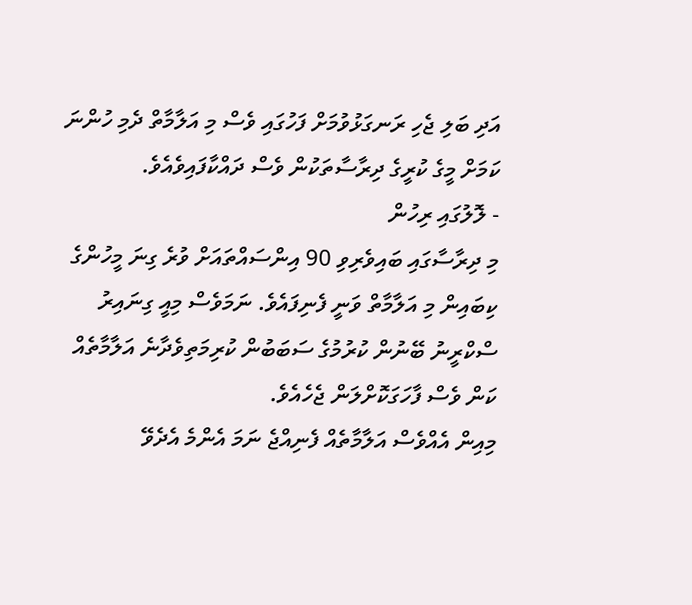އަދި ބަލި ޖެހި ރަނގަޅުވުމަށް ފަހުގައި ވެސް މި އަލާމާތް ދެމި ހުންނަ ކަމަށް މީގެ ކުރީގެ ދިރާސާތަކުން ވެސް ދައްކާފައިވެއެވެ.
- ލޮލުގައި ރިހުން
މި ދިރާސާގައި ބައިވެރިވި 90 އިންސައްތައަށް ވުރެ ގިނަ މީހުންގެ ކިބައިން މި އަލާމާތް ވަނީ ފެނިފައެވެ. ނަމަވެސް މިއީ ގިނައިރު ސްކްރީނު ބޭނުން ކުރުމުގެ ސަބަބުން ކުރިމަތިވެދާނެ އަލާމާތެއް ކަން ވެސް ފާހަގަކޮށްލަން ޖެހެއެވެ.
މިއިން އެއްވެސް އަލާމާތެއް ފެނިއްޖެ ނަމަ އެންމެ އެދެވޭ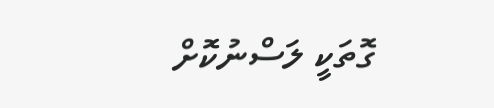ގޮތަކީ ލަސްނުކޮށް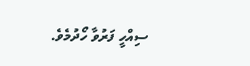ސިއްހީ ފަރުވާ ހޯދުމެވެ.